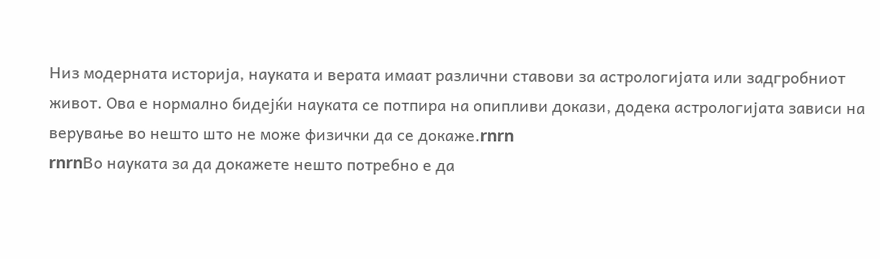Низ модерната историја, науката и верата имаат различни ставови за астрологијата или задгробниот живот. Ова е нормално бидејќи науката се потпира на опипливи докази, додека астрологијата зависи на верување во нешто што не може физички да се докаже.rnrn
rnrnВо науката за да докажете нешто потребно е да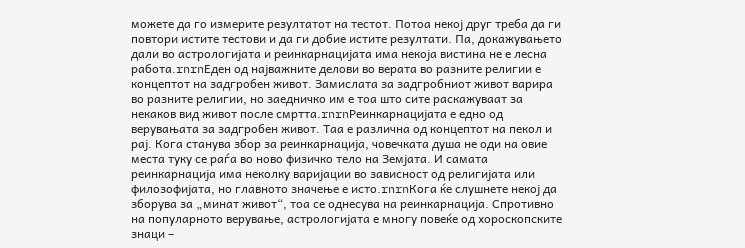можете да го измерите резултатот на тестот. Потоа некој друг треба да ги повтори истите тестови и да ги добие истите резултати. Па, докажувањето дали во астрологијата и реинкарнацијата има некоја вистина не е лесна работа.rnrnЕден од најважните делови во верата во разните религии е концептот на задгробен живот. Замислата за задгробниот живот варира во разните религии, но заедничко им е тоа што сите раскажуваат за некаков вид живот после смртта.rnrnРеинкарнацијата е едно од верувањата за задгробен живот. Таа е различна од концептот на пекол и рај. Кога станува збор за реинкарнација, човечката душа не оди на овие места туку се раѓа во ново физичко тело на Земјата. И самата реинкарнација има неколку варијации во зависност од религијата или филозофијата, но главното значење е исто.rnrnКога ќе слушнете некој да зборува за „минат живот“, тоа се однесува на реинкарнација. Спротивно на популарното верување, астрологијата е многу повеќе од хороскопските знаци –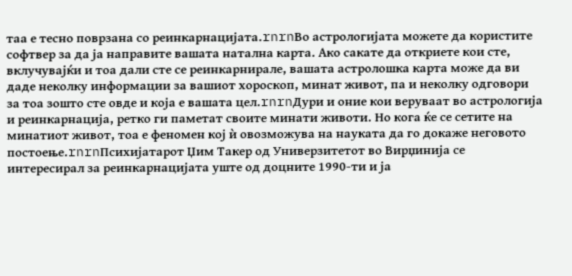таа е тесно поврзана со реинкарнацијата.rnrnВо астрологијата можете да користите софтвер за да ја направите вашата натална карта. Ако сакате да откриете кои сте, вклучувајќи и тоа дали сте се реинкарнирале, вашата астролошка карта може да ви даде неколку информации за вашиот хороскоп, минат живот, па и неколку одговори за тоа зошто сте овде и која е вашата цел.rnrnДури и оние кои веруваат во астрологија и реинкарнација, ретко ги паметат своите минати животи. Но кога ќе се сетите на минатиот живот, тоа е феномен кој ѝ овозможува на науката да го докаже неговото постоење.rnrnПсихијатарот Џим Такер од Универзитетот во Вирџинија се интересирал за реинкарнацијата уште од доцните 1990-ти и ја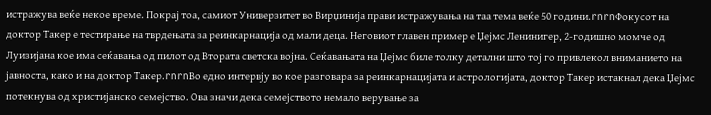истражува веќе некое време. Покрај тоа, самиот Универзитет во Вирџинија прави истражувања на таа тема веќе 50 години.rnrnФокусот на доктор Такер е тестирање на тврдењата за реинкарнација од мали деца. Неговиот главен пример е Џејмс Ленинигер, 2-годишно момче од Луизијана кое има сеќавања од пилот од Втората светска војна. Сеќавањата на Џејмс биле толку детални што тој го привлекол вниманието на јавноста, како и на доктор Такер.rnrnВо едно интервју во кое разговара за реинкарнацијата и астрологијата, доктор Такер истакнал дека Џејмс потекнува од христијанско семејство. Ова значи дека семејството немало верување за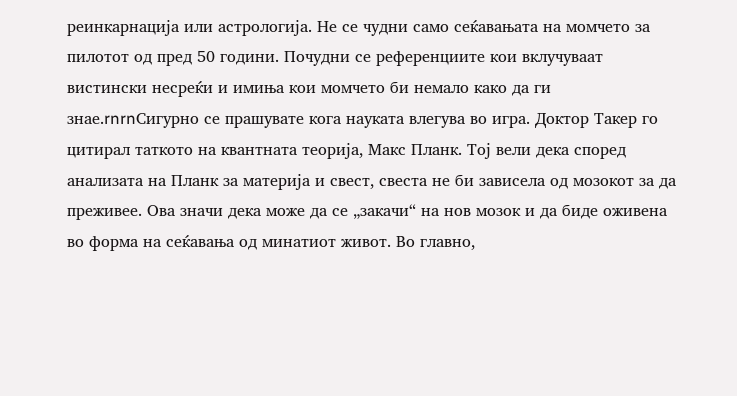реинкарнација или астрологија. Не се чудни само сеќавањата на момчето за пилотот од пред 50 години. Почудни се референциите кои вклучуваат вистински несреќи и имиња кои момчето би немало како да ги знае.rnrnСигурно се прашувате кога науката влегува во игра. Доктор Такер го цитирал таткото на квантната теорија, Макс Планк. Тој вели дека според анализата на Планк за материја и свест, свеста не би зависела од мозокот за да преживее. Ова значи дека може да се „закачи“ на нов мозок и да биде оживена во форма на сеќавања од минатиот живот. Во главно,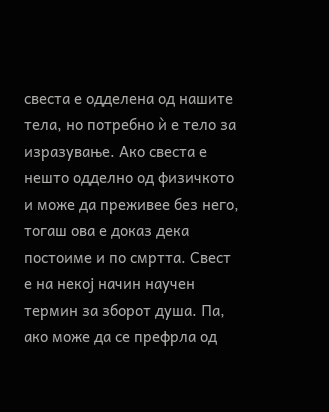свеста е одделена од нашите тела, но потребно ѝ е тело за изразување. Ако свеста е нешто одделно од физичкото и може да преживее без него, тогаш ова е доказ дека постоиме и по смртта. Свест е на некој начин научен термин за зборот душа. Па, ако може да се префрла од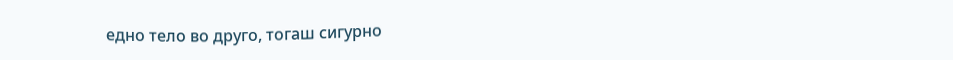едно тело во друго, тогаш сигурно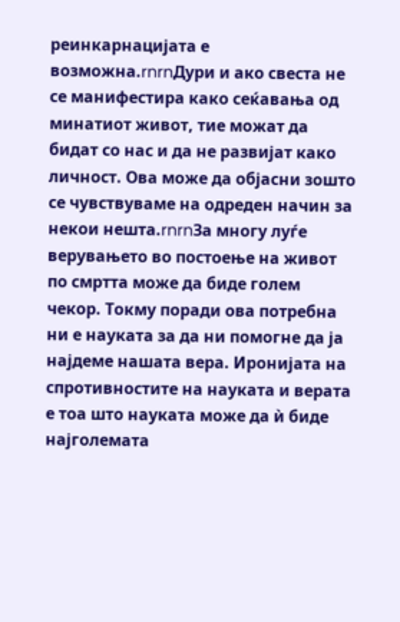реинкарнацијата е возможна.rnrnДури и ако свеста не се манифестира како сеќавања од минатиот живот, тие можат да бидат со нас и да не развијат како личност. Ова може да објасни зошто се чувствуваме на одреден начин за некои нешта.rnrnЗа многу луѓе верувањето во постоење на живот по смртта може да биде голем чекор. Токму поради ова потребна ни е науката за да ни помогне да ја најдеме нашата вера. Иронијата на спротивностите на науката и верата е тоа што науката може да ѝ биде најголемата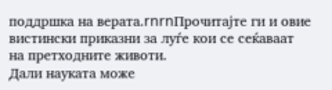поддршка на верата.rnrnПрочитајте ги и овие вистински приказни за луѓе кои се сеќаваат на претходните животи.
Дали науката може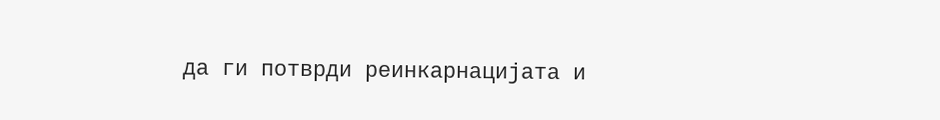да ги потврди реинкарнацијата и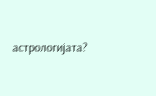астрологијата?